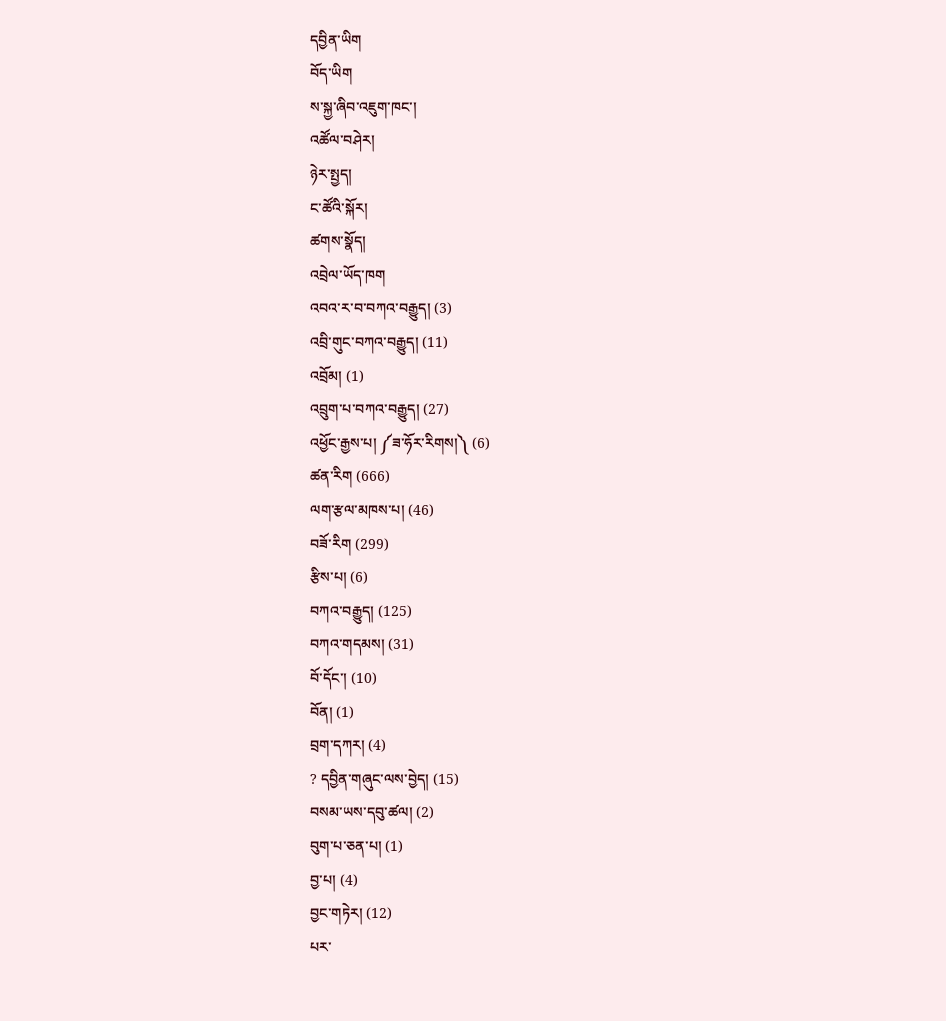དབྱིན་ཡིག
བོད་ཡིག
ས་སྐྱ་ཞིབ་འཇུག་ཁང་།
འཚོལ་བཤེར།
ཉེར་སྤྱད།
ང་ཚོའི་སྐོར།
ཚགས་སྣོད།
འབྲེལ་ཡོད་ཁག
འབའ་ར་བ་བཀའ་བརྒྱུད། (3)
འབྲི་གུང་བཀའ་བརྒྱུད། (11)
འབྲོམ། (1)
འབྲུག་པ་བཀའ་བརྒྱུད། (27)
འཕྱོང་རྒྱས་པ། ༼ཟ་ཧོར་རིགས།༽ (6)
ཚན་རིག (666)
ལག་རྩལ་མཁས་པ། (46)
བཟོ་རིག (299)
རྩིས་པ། (6)
བཀའ་བརྒྱུད། (125)
བཀའ་གདམས། (31)
བོ་དོང་། (10)
བོན། (1)
བྲག་དཀར། (4)
? དབྱིན་གཞུང་ལས་བྱེད། (15)
བསམ་ཡས་དབུ་ཚལ། (2)
བུག་པ་ཅན་པ། (1)
བྱ་པ། (4)
བྱང་གཏེར། (12)
པར་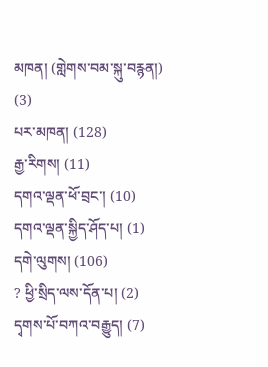མཁན། (གླེགས་བམ་སྐུ་བརྙན།) (3)
པར་མཁན། (128)
རྒྱ་རིགས། (11)
དགའ་ལྡན་ཕོ་བྲང་། (10)
དགའ་ལྡན་སྐྱིད་ཤོད་པ། (1)
དགེ་ལུགས། (106)
? ཕྱི་སྲིད་ལས་དོན་པ། (2)
དྭགས་པོ་བཀའ་བརྒྱུད། (7)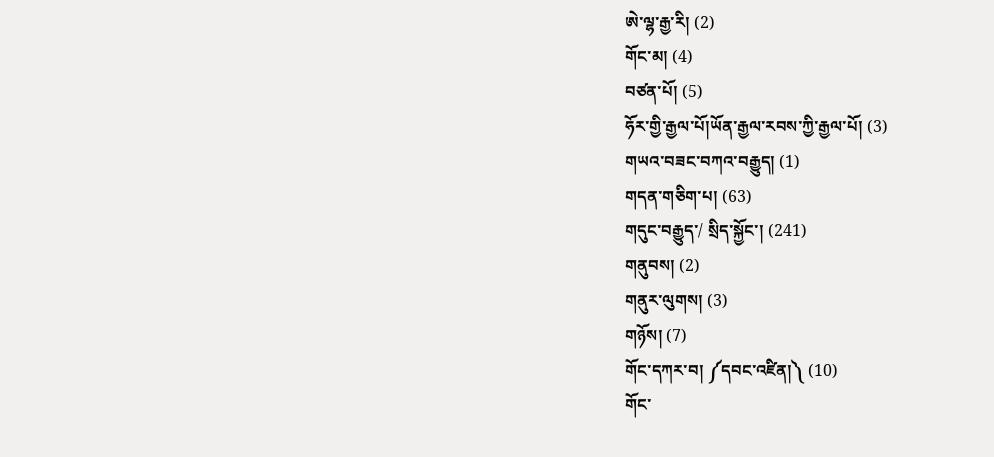ཨེ་ལྷ་རྒྱ་རི། (2)
གོང་མ། (4)
བཙན་པོ། (5)
ཧོར་གྱི་རྒྱལ་པོ།ཡོན་རྒྱལ་རབས་ཀྱི་རྒྱལ་པོ། (3)
གཡའ་བཟང་བཀའ་བརྒྱུད། (1)
གདན་གཅིག་པ། (63)
གདུང་བརྒྱུད་/ སྲིད་སྐྱོང་། (241)
གནུབས། (2)
གནུར་ལུགས། (3)
གཉོས། (7)
གོང་དཀར་བ། ༼དབང་འཛིན།༽ (10)
གོང་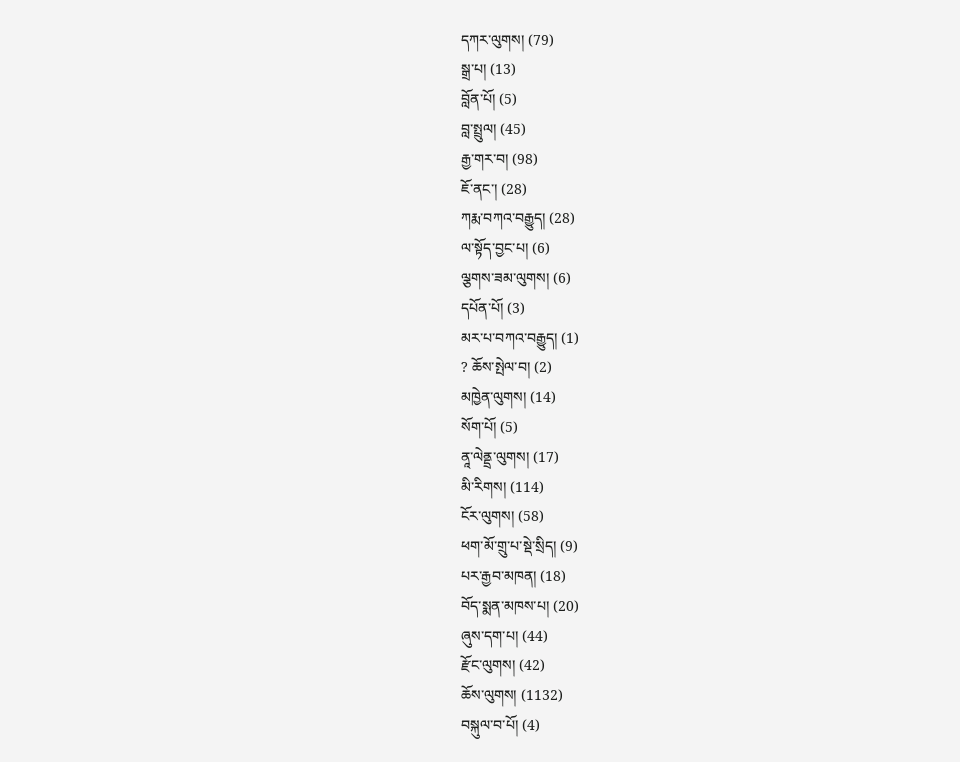དཀར་ལུགས། (79)
སྒྲ་པ། (13)
བློན་པོ། (5)
བླ་སྤྲུལ། (45)
རྒྱ་གར་བ། (98)
ཇོ་ནང་། (28)
ཀརྨ་བཀའ་བརྒྱུད། (28)
ལ་སྟོད་བྱང་པ། (6)
ལྕགས་ཟམ་ལུགས། (6)
དཔོན་པོ། (3)
མར་པ་བཀའ་བརྒྱུད། (1)
? ཆོས་སྤེལ་བ། (2)
མཁྱེན་ལུགས། (14)
སོག་པོ། (5)
ནཱ་ལེནྡྲ་ལུགས། (17)
མི་རིགས། (114)
ངོར་ལུགས། (58)
ཕག་མོ་གྲུ་པ་སྡེ་སྲིད། (9)
པར་རྒྱབ་མཁན། (18)
བོད་སྨན་མཁས་པ། (20)
ཞུས་དག་པ། (44)
རྫོང་ལུགས། (42)
ཆོས་ལུགས། (1132)
བསྐུལ་བ་པོ། (4)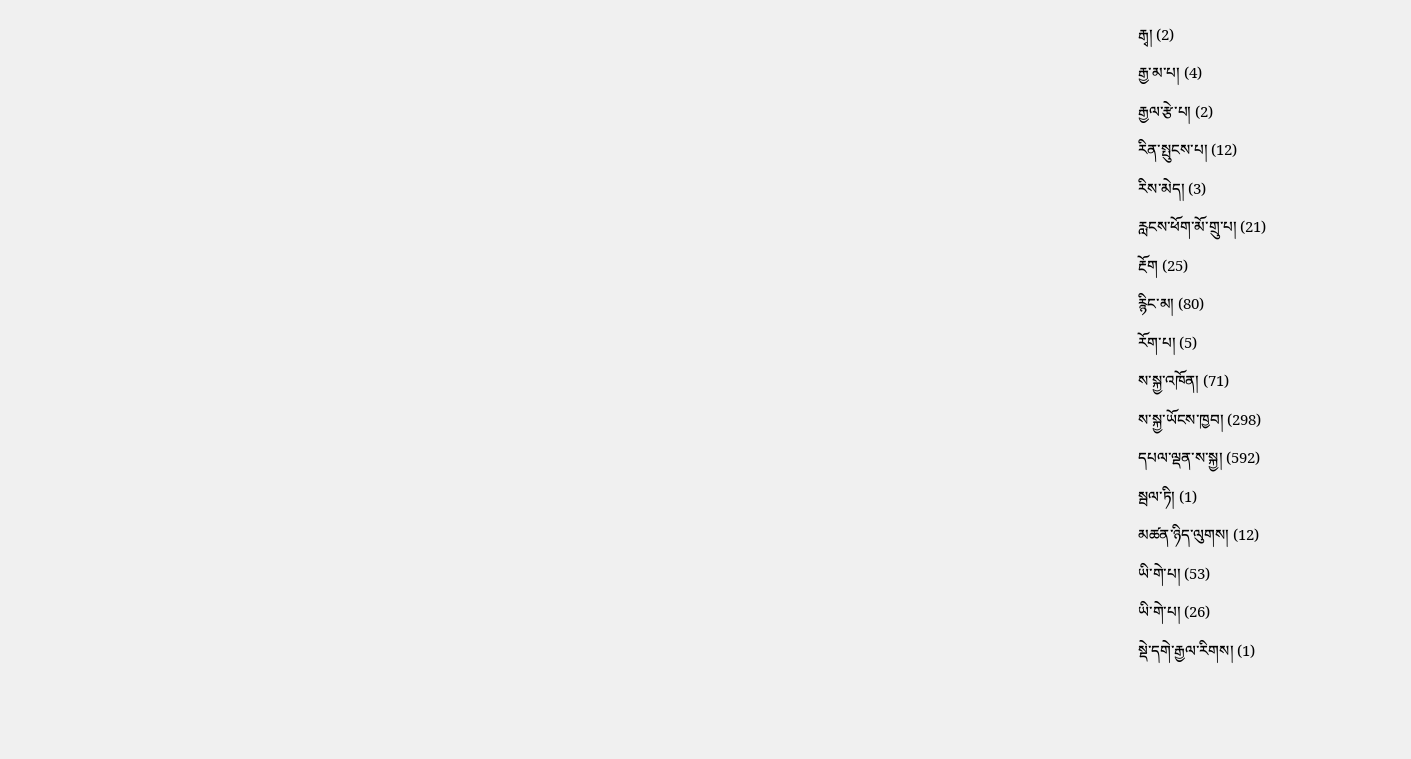རྒྭ། (2)
རྒྱ་མ་པ། (4)
རྒྱལ་རྩེ་པ། (2)
རིན་སྤུངས་པ། (12)
རིས་མེད། (3)
རླངས་ཕོག་མོ་གྲུ་པ། (21)
རྔོག (25)
རྙིང་མ། (80)
རོག་པ། (5)
ས་སྐྱ་འཁོན། (71)
ས་སྐྱ་ཡོངས་ཁྱབ། (298)
དཔལ་ལྡན་ས་སྐྱ། (592)
སྦལ་ཏི། (1)
མཚན་ཉིད་ལུགས། (12)
ཡི་གེ་པ། (53)
ཡི་གེ་པ། (26)
སྡེ་དགེ་རྒྱལ་རིགས། (1)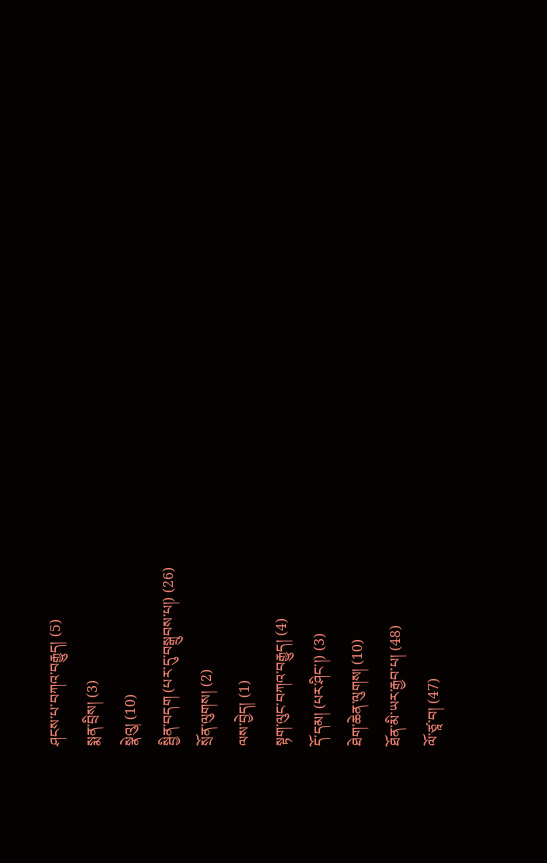ཤངས་པ་བཀའ་བརྒྱུད། (5)
སྨན་བྲིས། (3)
སྣེའུ། (10)
སྦྱིན་བདག (པར་དུ་བསྒྲུབས་པ།) (26)
སྲོན་ལུགས། (2)
ལས་བྱེད། (1)
སྟག་ལུང་བཀའ་བརྒྱུད། (4)
དོ་དམ། (པར་ཤིང་།) (3)
ཐེག་ཆེན་ལུགས། (10)
ཐོན་མི་ཡར་རྒྱབ་པ། (48)
ལོ་ཙཱ་བ། (47)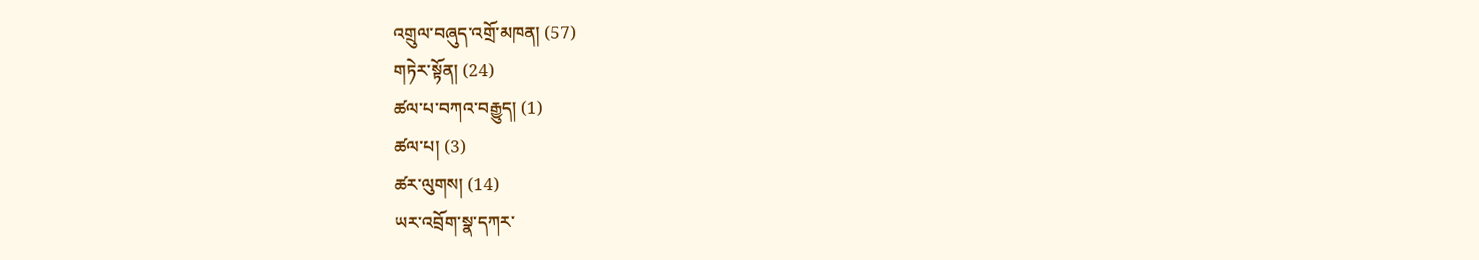འགྲུལ་བཞུད་འགྲོ་མཁན། (57)
གཏེར་སྟོན། (24)
ཚལ་པ་བཀའ་བརྒྱུད། (1)
ཚལ་པ། (3)
ཚར་ལུགས། (14)
ཡར་འབྲོག་སྣ་དཀར་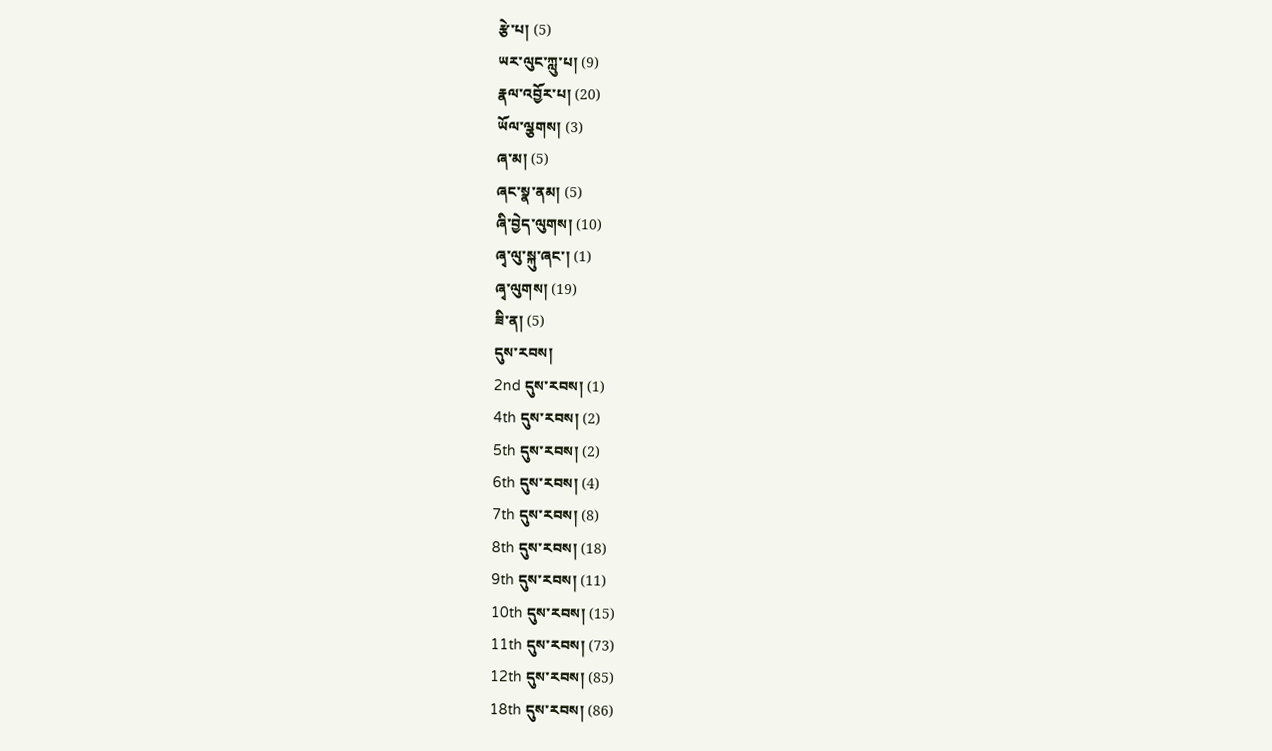རྩེ་པ། (5)
ཡར་ལུང་ཀླུ་པ། (9)
རྣལ་འབྱོར་པ། (20)
ཡོལ་ལྕགས། (3)
ཞ་མ། (5)
ཞང་སྣ་ནམ། (5)
ཞི་བྱེད་ལུགས། (10)
ཞྭ་ལུ་སྐུ་ཞང་། (1)
ཞྭ་ལུགས། (19)
ཟི་ན། (5)
དུས་རབས།
2nd དུས་རབས། (1)
4th དུས་རབས། (2)
5th དུས་རབས། (2)
6th དུས་རབས། (4)
7th དུས་རབས། (8)
8th དུས་རབས། (18)
9th དུས་རབས། (11)
10th དུས་རབས། (15)
11th དུས་རབས། (73)
12th དུས་རབས། (85)
18th དུས་རབས། (86)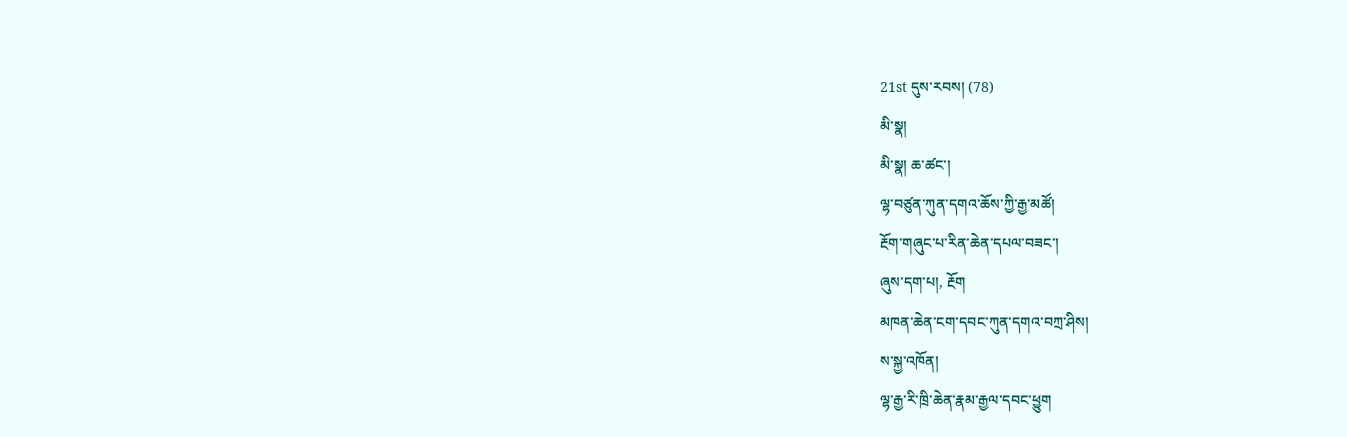21st དུས་རབས། (78)
མི་སྣ།
མི་སྣ། ཆ་ཚང་།
ལྷ་བཙུན་ཀུན་དགའ་ཆོས་ཀྱི་རྒྱ་མཚོ།
རྔོག་གཞུང་པ་རིན་ཆེན་དཔལ་བཟང་།
ཞུས་དག་པ།, རྔོག
མཁན་ཆེན་ངག་དབང་ཀུན་དགའ་བཀྲ་ཤིས།
ས་སྐྱ་འཁོན།
ལྷ་རྒྱ་རི་ཁྲི་ཆེན་རྣམ་རྒྱལ་དབང་ཕྱུག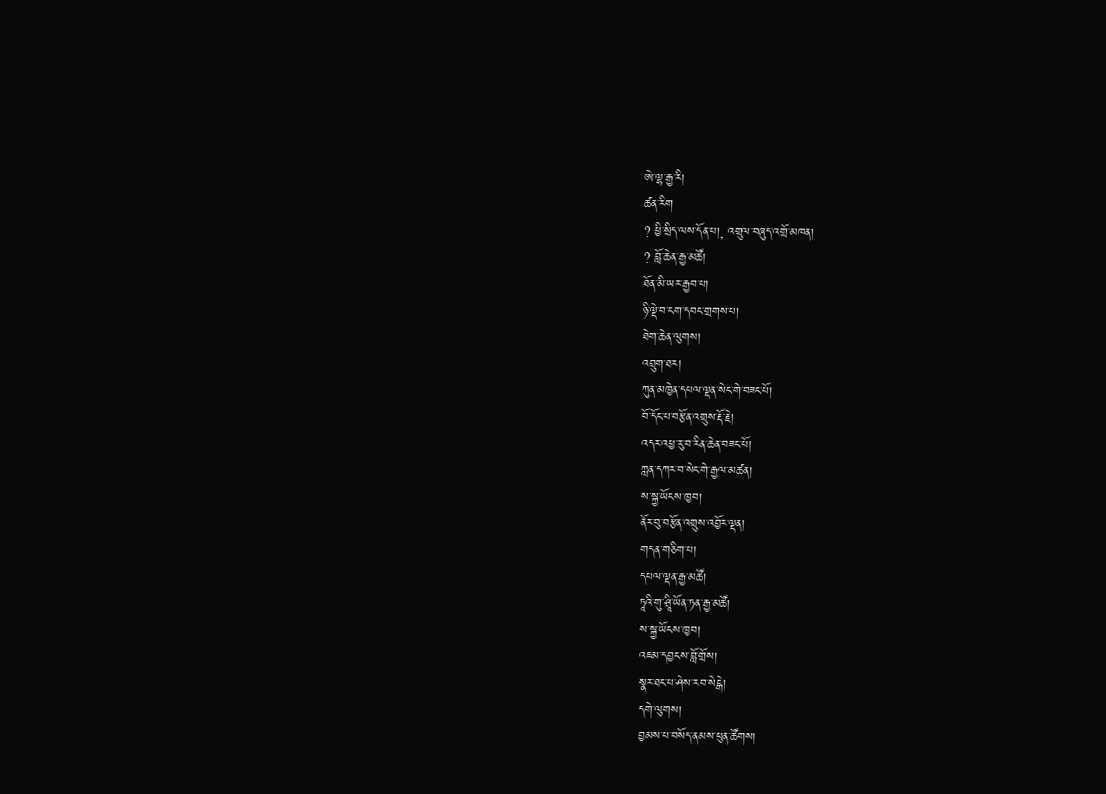ཨེ་ལྷ་རྒྱ་རི།
ཚན་རིག
? ཕྱི་སྲིད་ལས་དོན་པ།, འགྲུལ་བཞུད་འགྲོ་མཁན།
? བློ་ཆེན་རྒྱ་མཚོ།
ཐོན་མི་ཡར་རྒྱབ་པ།
ཉི་ལྡེ་བ་ངག་དབང་གྲགས་པ།
ཐེག་ཆེན་ལུགས།
འབྲུག་ཐར།
ཀུན་མཁྱེན་དཔལ་ལྡན་སེང་གེ་བཟང་པོ།
བོ་དོང་པ་བརྩོན་འགྲུས་རྡོ་རྗེ།
འདར་འཕྱ་རུ་བ་རིན་ཆེན་བཟང་པོ།
ཀླན་དཀར་བ་སེང་གེ་རྒྱལ་མཚན།
ས་སྐྱ་ཡོངས་ཁྱབ།
ནོར་བུ་བརྩོན་འགྲུས་འབྱོར་ལྡན།
གདན་གཅིག་པ།
དཔལ་ལྡན་རྒྱ་མཚོ།
ཏཱའི་གུ་ཤྲཱི་ཡོན་ཏན་རྒྱ་མཚོ།
ས་སྐྱ་ཡོངས་ཁྱབ།
འཇམ་དབྱངས་བློ་གྲོས།
སྣར་ཐང་པ་ཤེས་རབ་སེངྒེ།
དགེ་ལུགས།
བྱམས་པ་བསོད་ནམས་ཕུན་ཚོགས།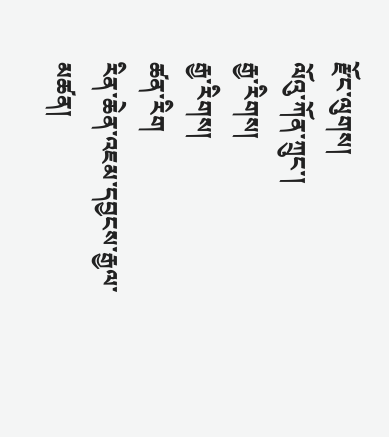རྫོང་ལུགས།
ལོའུ་ཀོན་ཀྲུང་།
རྒྱ་རིགས།
རྒྱ་རིགས།
ཚན་རིག
རིན་ཆེན་འཇམ་དབྱངས་རྒྱལ་མཚན།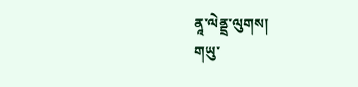ནཱ་ལེནྡྲ་ལུགས།
གཡུ་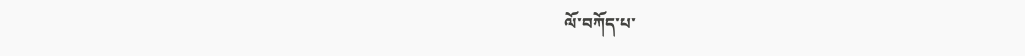ལོ་བཀོད་པ་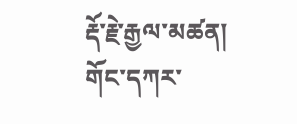རྡོ་རྗེ་རྒྱལ་མཚན།
གོང་དཀར་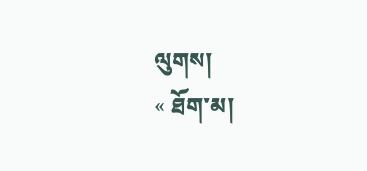ལུགས།
« ཐོག་མ།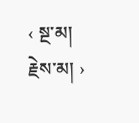‹ སྔ་མ།
རྗེས་མ། ›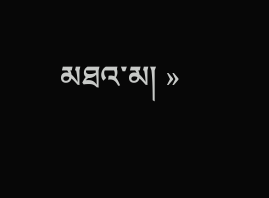མཐའ་མ། »